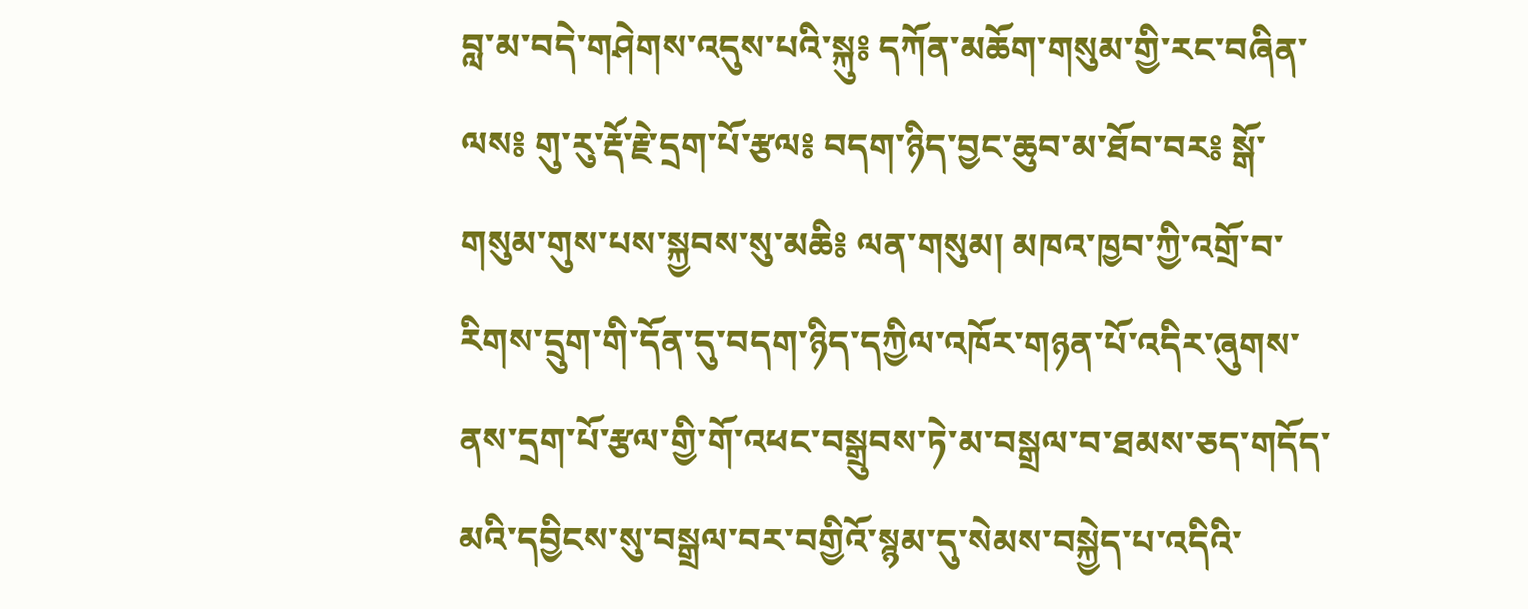བླ་མ་བདེ་གཤེགས་འདུས་པའི་སྐུ༔ དཀོན་མཆོག་གསུམ་གྱི་རང་བཞིན་ལས༔ གུ་རུ་རྡོ་རྗེ་དྲག་པོ་རྩལ༔ བདག་ཉིད་བྱང་ཆུབ་མ་ཐོབ་བར༔ སྒོ་གསུམ་གུས་པས་སྐྱབས་སུ་མཆི༔ ལན་གསུམ། མཁའ་ཁྱབ་ཀྱི་འགྲོ་བ་རིགས་དྲུག་གི་དོན་དུ་བདག་ཉིད་དཀྱིལ་འཁོར་གཉན་པོ་འདིར་ཞུགས་ནས་དྲག་པོ་རྩལ་གྱི་གོ་འཕང་བསྒྲུབས་ཏེ་མ་བསྒྲལ་བ་ཐམས་ཅད་གདོད་མའི་དབྱིངས་སུ་བསྒྲལ་བར་བགྱིའོ་སྙམ་དུ་སེམས་བསྐྱེད་པ་འདིའི་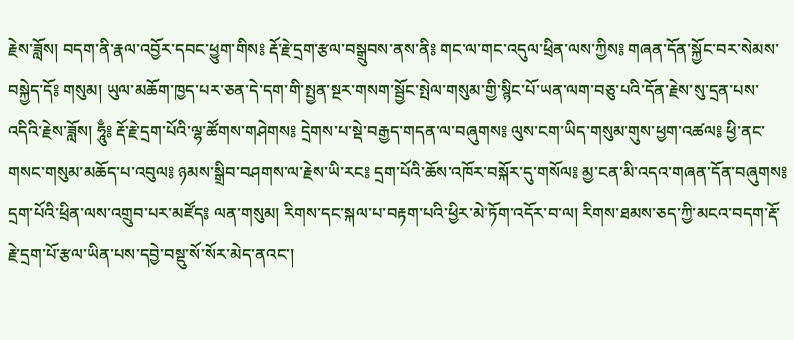རྗེས་ཟློས། བདག་ནི་རྣལ་འབྱོར་དབང་ཕྱུག་གིས༔ རྡོ་རྗེ་དྲག་རྩལ་བསྒྲུབས་ནས་ནི༔ གང་ལ་གང་འདུལ་ཕྲིན་ལས་ཀྱིས༔ གཞན་དོན་སྐྱོང་བར་སེམས་བསྐྱེད་དོ༔ གསུམ། ཡུལ་མཆོག་ཁྱད་པར་ཅན་དེ་དག་གི་སྤྱན་སྔར་གསག་སྦྱོང་སྤེལ་གསུམ་གྱི་སྙིང་པོ་ཡན་ལག་བཅུ་པའི་དོན་རྗེས་སུ་དྲན་པས་འདིའི་རྗེས་ཟློས། ཧཱུྃ༔ རྡོ་རྗེ་དྲག་པོའི་ལྷ་ཚོགས་གཤེགས༔ དྲེགས་པ་སྡེ་བརྒྱད་གདན་ལ་བཞུགས༔ ལུས་ངག་ཡིད་གསུམ་གུས་ཕྱག་འཚལ༔ ཕྱི་ནང་གསང་གསུམ་མཆོད་པ་འབུལ༔ ཉམས་སྒྲིབ་བཤགས་ལ་རྗེས་ཡི་རང༔ དྲག་པོའི་ཆོས་འཁོར་བསྐོར་དུ་གསོལ༔ མྱ་ངན་མི་འདའ་གཞན་དོན་བཞུགས༔ དྲག་པོའི་ཕྲིན་ལས་འགྲུབ་པར་མཛོད༔ ལན་གསུམ། རིགས་དང་སྐལ་པ་བརྟག་པའི་ཕྱིར་མེ་ཏོག་འདོར་བ་ལ། རིགས་ཐམས་ཅད་ཀྱི་མངའ་བདག་རྡོ་རྗེ་དྲག་པོ་རྩལ་ཡིན་པས་དབྱེ་བསྡུ་སོ་སོར་མེད་ནའང་།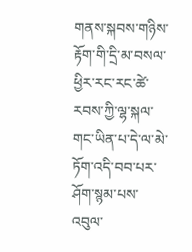གནས་སྐབས་གཉིས་རྟོག་གི་དྲི་མ་བསལ་ཕྱིར་རང་རང་ཚེ་རབས་ཀྱི་ལྷ་སྐལ་གང་ཡིན་པ་དེ་ལ་མེ་ཏོག་འདི་བབ་པར་ཤོག་སྙམ་པས་འབུལ་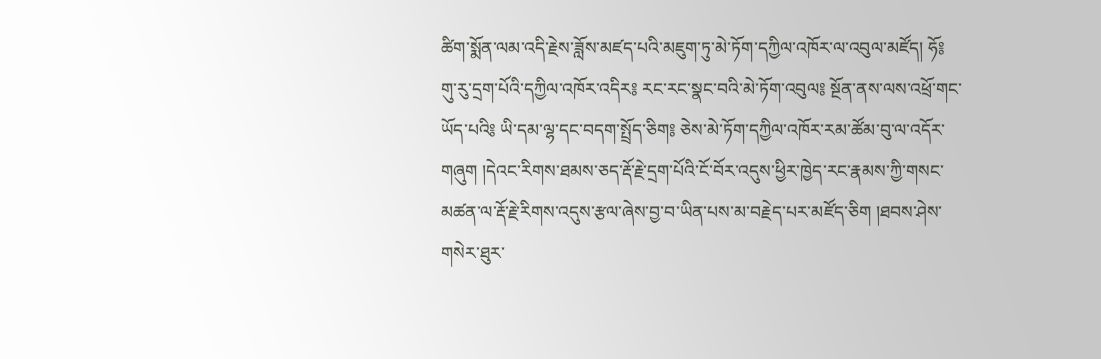ཚིག་སྨོན་ལམ་འདི་རྗེས་ཟློས་མཛད་པའི་མཇུག་ཏུ་མེ་ཏོག་དཀྱིལ་འཁོར་ལ་འབུལ་མཛོད། ཧོ༔ གུ་རུ་དྲག་པོའི་དཀྱིལ་འཁོར་འདིར༔ རང་རང་སྣང་བའི་མེ་ཏོག་འབུལ༔ སྔོན་ནས་ལས་འཕྲོ་གང་ཡོད་པའི༔ ཡི་དམ་ལྷ་དང་བདག་སྤྲོད་ཅིག༔ ཅེས་མེ་ཏོག་དཀྱིལ་འཁོར་རམ་ཚོམ་བུ་ལ་འདོར་གཞུག །དེའང་རིགས་ཐམས་ཅད་རྡོ་རྗེ་དྲག་པོའི་ངོ་བོར་འདུས་ཕྱིར་ཁྱེད་རང་རྣམས་ཀྱི་གསང་མཚན་ལ་རྡོ་རྗེ་རིགས་འདུས་རྩལ་ཞེས་བྱ་བ་ཡིན་པས་མ་བརྗེད་པར་མཛོད་ཅིག །ཐབས་ཤེས་གསེར་ཐུར་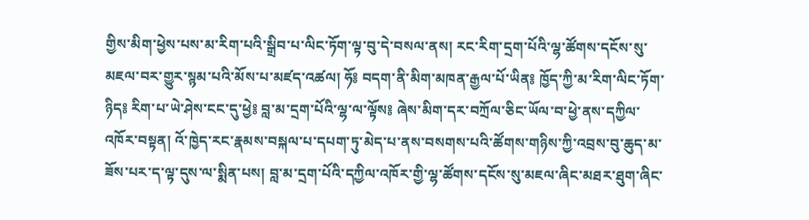གྱིས་མིག་ཕྱེས་པས་མ་རིག་པའི་སྒྲིབ་པ་ལིང་ཏོག་ལྟ་བུ་དེ་བསལ་ནས། རང་རིག་དྲག་པོའི་ལྷ་ཚོགས་དངོས་སུ་མཇལ་བར་གྱུར་སྙམ་པའི་མོས་པ་མཛད་འཚལ། ཧོ༔ བདག་ནི་མིག་མཁན་རྒྱལ་པོ་ཡིན༔ ཁྱོད་ཀྱི་མ་རིག་ལིང་ཏོག་ཉིད༔ རིག་པ་ཡེ་ཤེས་ངང་དུ་ཕྱེ༔ བླ་མ་དྲག་པོའི་ལྷ་ལ་ལྟོས༔ ཞེས་མིག་དར་བཀྲོལ་ཅིང་ཡོལ་བ་ཕྱེ་ནས་དཀྱིལ་འཁོར་བསྟན། འོ་ཁྱེད་རང་རྣམས་བསྐལ་པ་དཔག་ཏུ་མེད་པ་ནས་བསགས་པའི་ཚོགས་གཉིས་ཀྱི་འབྲས་བུ་ཆུད་མ་ཟོས་པར་ད་ལྟ་དུས་ལ་སྨིན་པས། བླ་མ་དྲག་པོའི་དཀྱིལ་འཁོར་གྱི་ལྷ་ཚོགས་དངོས་སུ་མཇལ་ཞིང་མཐར་ཐུག་ཞིང་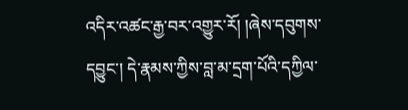འདིར་འཚང་རྒྱ་བར་འགྱུར་རོ། །ཞེས་དབུགས་དབྱུང་། དེ་རྣམས་ཀྱིས་བླ་མ་དྲག་པོའི་དཀྱིལ་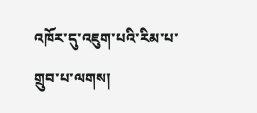འཁོར་དུ་འཇུག་པའི་རིམ་པ་གྲུབ་པ་ལགས།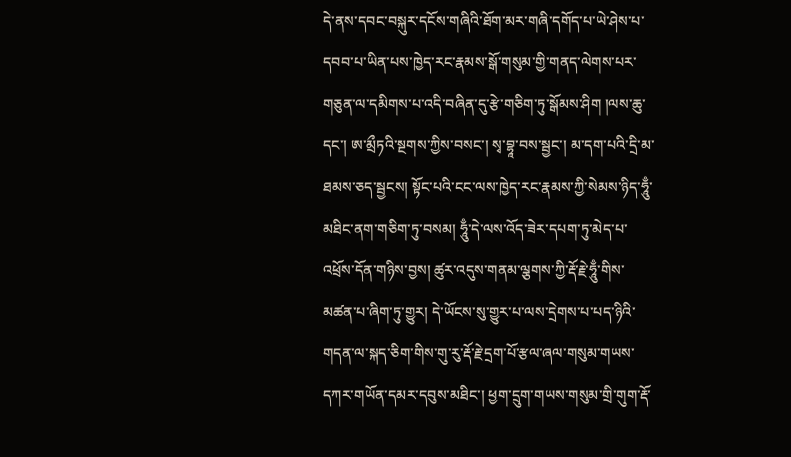དེ་ནས་དབང་བསྐུར་དངོས་གཞིའི་ཐོག་མར་གཞི་དགོད་པ་ཡེ་ཤེས་པ་དབབ་པ་ཡིན་པས་ཁྱེད་རང་རྣམས་སྒོ་གསུམ་གྱི་གནད་ལེགས་པར་གཅུན་ལ་དམིགས་པ་འདི་བཞིན་དུ་རྩེ་གཅིག་ཏུ་སྒོམས་ཤིག །ལས་ཆུ་དང་། ཨ་མྲྀཏའི་སྔགས་ཀྱིས་བསང་། སྭ་བྷཱ་བས་སྦྱང་། མ་དག་པའི་དྲི་མ་ཐམས་ཅད་སྦྱངས། སྟོང་པའི་ངང་ལས་ཁྱེད་རང་རྣམས་ཀྱི་སེམས་ཉིད་ཧཱུྃ་མཐིང་ནག་གཅིག་ཏུ་བསམ། ཧཱུྃ་དེ་ལས་འོད་ཟེར་དཔག་ཏུ་མེད་པ་འཕྲོས་དོན་གཉིས་བྱས། ཚུར་འདུས་གནམ་ལྕགས་ཀྱི་རྡོ་རྗེ་ཧཱུྃ་གིས་མཚན་པ་ཞིག་ཏུ་གྱུར། དེ་ཡོངས་སུ་གྱུར་པ་ལས་དྲེགས་པ་པད་ཉིའི་གདན་ལ་སྐད་ཅིག་གིས་གུ་རུ་རྡོ་རྗེ་དྲག་པོ་རྩལ་ཞལ་གསུམ་གཡས་དཀར་གཡོན་དམར་དབུས་མཐིང་། ཕྱག་དྲུག་གཡས་གསུམ་གྲི་གུག་རྡོ་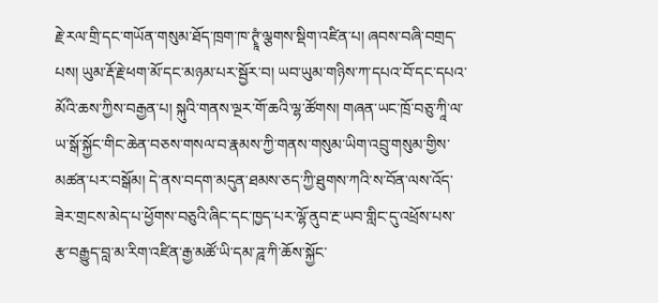རྗེ་རལ་གྲི་དང་གཡོན་གསུམ་ཐོད་ཁྲག་ཁ་ཊྭཱཾ་ལྕགས་སྡིག་འཛིན་པ། ཞབས་བཞི་བགྲད་པས། ཡུམ་རྡོ་རྗེ་ཕག་མོ་དང་མཉམ་པར་སྦྱོར་བ། ཡབ་ཡུམ་གཉིས་ཀ་དཔའ་བོ་དང་དཔའ་མོའི་ཆས་ཀྱིས་བརྒྱན་པ། སྐུའི་གནས་ལྔར་གོ་ཆའི་ལྷ་ཚོགས། གཞན་ཡང་ཁྲོ་བཅུ་ཀཱི་ལ་ཡ་སྒོ་སྐྱོང་གིང་ཆེན་བཅས་གསལ་བ་རྣམས་ཀྱི་གནས་གསུམ་ཡིག་འབྲུ་གསུམ་གྱིས་མཚན་པར་བསྒོམ། དེ་ནས་བདག་མདུན་ཐམས་ཅད་ཀྱི་ཐུགས་ཀའི་ས་བོན་ལས་འོད་ཟེར་གྲངས་མེད་པ་ཕྱོགས་བཅུའི་ཞིང་དང་ཁྱད་པར་ལྷོ་ནུབ་རྔ་ཡབ་གླིང་དུ་འཕྲོས་པས་རྩ་བརྒྱུད་བླ་མ་རིག་འཛིན་རྒྱ་མཚོ་ཡི་དམ་ཌཱ་ཀི་ཆོས་སྐྱོང་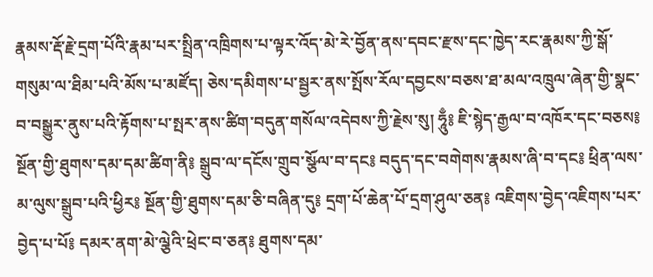རྣམས་རྡོ་རྗེ་དྲག་པོའི་རྣམ་པར་སྤྲིན་འཁྲིགས་པ་ལྟར་འོད་མེ་རེ་བྱོན་ནས་དབང་རྫས་དང་ཁྱེད་རང་རྣམས་ཀྱི་སྒོ་གསུམ་ལ་ཐིམ་པའི་མོས་པ་མཛོད། ཅེས་དམིགས་པ་སྦྱར་ནས་སྤོས་རོལ་དབྱངས་བཅས་ཐ་མལ་འཁྲུལ་ཞེན་གྱི་སྣང་བ་བསྒྱུར་ནུས་པའི་རྟོགས་པ་སྤར་ནས་ཚིག་བདུན་གསོལ་འདེབས་ཀྱི་རྗེས་སུ། ཧཱུྃ༔ ཇི་སྙེད་རྒྱལ་བ་འཁོར་དང་བཅས༔ སྔོན་གྱི་ཐུགས་དམ་དམ་ཚིག་ནི༔ སྒྲུབ་ལ་དངོས་གྲུབ་སྩོལ་བ་དང༔ བདུད་དང་བགེགས་རྣམས་ཞི་བ་དང༔ ཕྲིན་ལས་མ་ལུས་སྒྲུབ་པའི་ཕྱིར༔ སྔོན་གྱི་ཐུགས་དམ་ཅི་བཞིན་དུ༔ དྲག་པོ་ཆེན་པོ་དྲག་ཤུལ་ཅན༔ འཇིགས་བྱེད་འཇིགས་པར་བྱེད་པ་པོ༔ དམར་ནག་མེ་ལྕེའི་ཕྲེང་བ་ཅན༔ ཐུགས་དམ་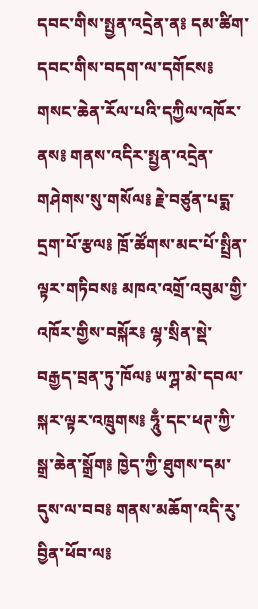དབང་གིས་སྤྱན་འདྲེན་ན༔ དམ་ཚིག་དབང་གིས་བདག་ལ་དགོངས༔ གསང་ཆེན་རོལ་པའི་དཀྱིལ་འཁོར་ནས༔ གནས་འདིར་སྤྱན་འདྲེན་གཤེགས་སུ་གསོལ༔ རྗེ་བཙུན་པདྨ་དྲག་པོ་རྩལ༔ ཁྲོ་ཚོགས་མང་པོ་སྤྲིན་ལྟར་གཏིབས༔ མཁའ་འགྲོ་འབུམ་གྱི་འཁོར་གྱིས་བསྐོར༔ ལྷ་སྲིན་སྡེ་བརྒྱད་བྲན་ཏུ་ཁོལ༔ ཡཀྴ་མེ་དབལ་སྐར་ལྟར་འཁྲུགས༔ ཧཱུྃ་དང་ཕཊ་ཀྱི་སྒྲ་ཆེན་སྒྲོག༔ ཁྱེད་ཀྱི་ཐུགས་དམ་དུས་ལ་བབ༔ གནས་མཆོག་འདི་རུ་བྱིན་ཕོབ་ལ༔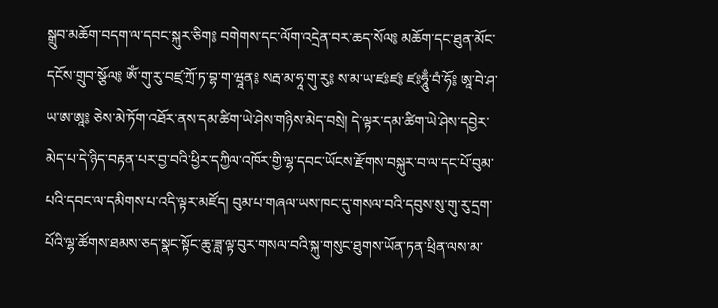སྒྲུབ་མཆོག་བདག་ལ་དབང་སྐུར་ཅིག༔ བགེགས་དང་ལོག་འདྲེན་བར་ཆད་སོལ༔ མཆོག་དང་ཐུན་མོང་དངོས་གྲུབ་སྩོལ༔ ཨོཾ་གུ་རུ་བཛྲ་ཀྲོ་ཏ་བྷ་ག་ཝཱན༔ སརྦ་མ་ཧཱ་གུ་རུ༔ ས་མ་ཡ་ཛཿཛ༔ ཛཿཧཱུྃ་བཾ་ཧོ༔ ཨཱ་བེ་ཤ་ཡ་ཨ་ཨཱ༔ ཅེས་མེ་ཏོག་འཐོར་ནས་དམ་ཚིག་ཡེ་ཤེས་གཉིས་མེད་བསྲེ། དེ་ལྟར་དམ་ཚིག་ཡེ་ཤེས་དབྱེར་མེད་པ་དེ་ཉིད་བརྟན་པར་བྱ་བའི་ཕྱིར་དཀྱིལ་འཁོར་གྱི་ལྷ་དབང་ཡོངས་རྫོགས་བསྐུར་བ་ལ་དང་པོ་བུམ་པའི་དབང་ལ་དམིགས་པ་འདི་ལྟར་མཛོད། བུམ་པ་གཞལ་ཡས་ཁང་དུ་གསལ་བའི་དབུས་སུ་གུ་རུ་དྲག་པོའི་ལྷ་ཚོགས་ཐམས་ཅད་སྣང་སྟོང་ཆུ་ཟླ་ལྟ་བུར་གསལ་བའི་སྐུ་གསུང་ཐུགས་ཡོན་ཏན་ཕྲིན་ལས་མ་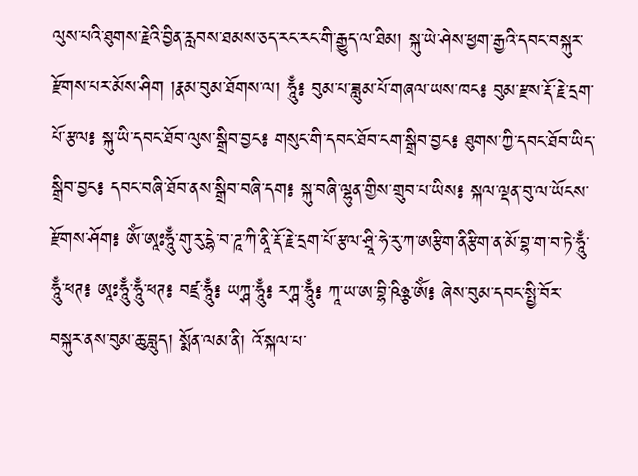ལུས་པའི་ཐུགས་རྗེའི་བྱིན་རླབས་ཐམས་ཅད་རང་རང་གི་རྒྱུད་ལ་ཐིམ། སྐུ་ཡེ་ཤེས་ཕྱག་རྒྱའི་དབང་བསྐུར་རྫོགས་པར་མོས་ཤིག །རྣམ་བུམ་ཐོགས་ལ། ཧཱུྃ༔ བུམ་པ་ཟླུམ་པོ་གཞལ་ཡས་ཁང༔ བུམ་རྫས་རྡོ་རྗེ་དྲག་པོ་རྩལ༔ སྐུ་ཡི་དབང་ཐོབ་ལུས་སྒྲིབ་བྱང༔ གསུང་གི་དབང་ཐོབ་ངག་སྒྲིབ་བྱང༔ ཐུགས་ཀྱི་དབང་ཐོབ་ཡིད་སྒྲིབ་བྱང༔ དབང་བཞི་ཐོབ་ནས་སྒྲིབ་བཞི་དག༔ སྐུ་བཞི་ལྷུན་གྱིས་གྲུབ་པ་ཡིས༔ སྐལ་ལྡན་བུ་ལ་ཡོངས་རྫོགས་ཤོག༔ ཨོཾ་ཨཱཿཧཱུྃ་གུ་རུ་དྷེ་བ་ཌཱ་ཀི་ནཱི་རྡོ་རྗེ་དྲག་པོ་རྩལ་ཤྲཱི་ཧེ་རུ་ཀ་ཨརྩིག་ནིརྩིག་ན་མོ་བྷ་ག་བ་ཏེ་ཧཱུྃ་ཧཱུྃ་ཕཊ༔ ཨཱཿཧཱུྃ་ཧཱུྃ་ཕཊ༔ བཛྲ་ཧཱུྃ༔ ཡཀྴ་ཧཱུྃ༔ རཀྴ་ཧཱུྃ༔ ཀཱ་ཡ་ཨ་བྷི་ཥིཉྩ་ཨོཾ༔ ཞེས་བུམ་དབང་སྤྱི་བོར་བསྐུར་ནས་བུམ་ཆུ་བླུད། སྨོན་ལམ་ནི། འོ་སྐལ་པ་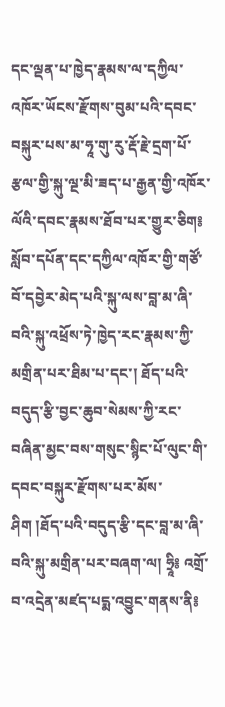དང་ལྡན་པ་ཁྱེད་རྣམས་ལ་དཀྱིལ་འཁོར་ཡོངས་རྫོགས་བུམ་པའི་དབང་བསྐུར་པས་མ་ཧཱ་གུ་རུ་རྡོ་རྗེ་དྲག་པོ་རྩལ་གྱི་སྐུ་ལྔ་མི་ཟད་པ་རྒྱན་གྱི་འཁོར་ལོའི་དབང་རྣམས་ཐོབ་པར་གྱུར་ཅིག༔ སློབ་དཔོན་དང་དཀྱིལ་འཁོར་གྱི་གཙོ་བོ་དབྱེར་མེད་པའི་སྐུ་ལས་བླ་མ་ཞི་བའི་སྐུ་འཕྲོས་ཏེ་ཁྱེད་རང་རྣམས་ཀྱི་མགྲིན་པར་ཐིམ་པ་དང་། ཐོད་པའི་བདུད་རྩི་བྱང་ཆུབ་སེམས་ཀྱི་རང་བཞིན་མྱང་བས་གསུང་སྙིང་པོ་ལུང་གི་དབང་བསྐུར་རྫོགས་པར་མོས་ཤིག །ཐོད་པའི་བདུད་རྩི་དང་བླ་མ་ཞི་བའི་སྐུ་མགྲིན་པར་བཞག་ལ། ཧྲཱི༔ འགྲོ་བ་འདྲེན་མཛད་པདྨ་འབྱུང་གནས་ནི༔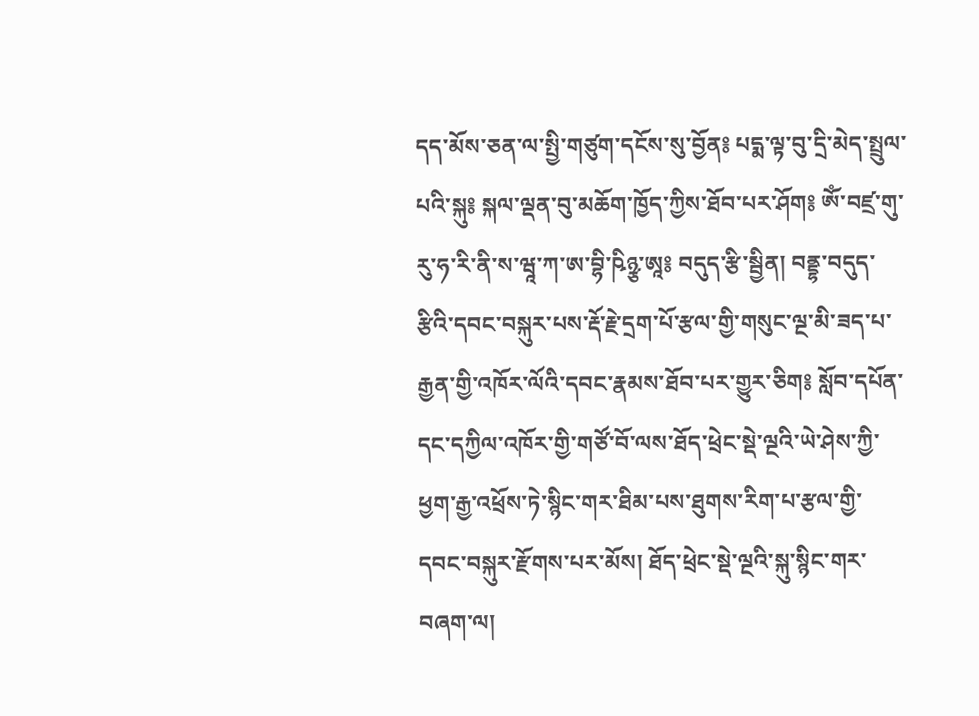དད་མོས་ཅན་ལ་སྤྱི་གཙུག་དངོས་སུ་བྱོན༔ པདྨ་ལྟ་བུ་དྲི་མེད་སྤྲུལ་པའི་སྐུ༔ སྐལ་ལྡན་བུ་མཆོག་ཁྱོད་ཀྱིས་ཐོབ་པར་ཤོག༔ ཨོཾ་བཛྲ་གུ་རུ་ཧ་རི་ནི་ས་ཝཱ་ཀ་ཨ་བྷི་ཥིཉྩ་ཨཱ༔ བདུད་རྩི་སྦྱིན། བནྡྷ་བདུད་རྩིའི་དབང་བསྐུར་པས་རྡོ་རྗེ་དྲག་པོ་རྩལ་གྱི་གསུང་ལྔ་མི་ཟད་པ་རྒྱན་གྱི་འཁོར་ལོའི་དབང་རྣམས་ཐོབ་པར་གྱུར་ཅིག༔ སློབ་དཔོན་དང་དཀྱིལ་འཁོར་གྱི་གཙོ་བོ་ལས་ཐོད་ཕྲེང་སྡེ་ལྔའི་ཡེ་ཤེས་ཀྱི་ཕྱག་རྒྱ་འཕྲོས་ཏེ་སྙིང་གར་ཐིམ་པས་ཐུགས་རིག་པ་རྩལ་གྱི་དབང་བསྐུར་རྫོགས་པར་མོས། ཐོད་ཕྲེང་སྡེ་ལྔའི་སྐུ་སྙིང་གར་བཞག་ལ།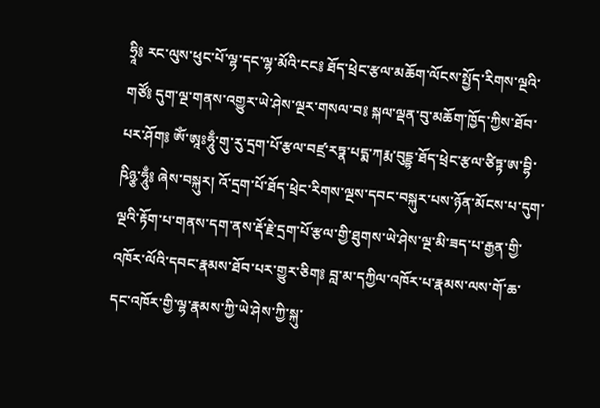ཧྲཱི༔ རང་ལུས་ཕུང་པོ་ལྷ་དང་ལྷ་མོའི་ངང༔ ཐོད་ཕྲེང་རྩལ་མཆོག་ལོངས་སྤྱོད་རིགས་ལྔའི་གཙོ༔ དུག་ལྔ་གནས་འགྱུར་ཡེ་ཤེས་ལྔར་གསལ་བ༔ སྐལ་ལྡན་བུ་མཆོག་ཁྱོད་ཀྱིས་ཐོབ་པར་ཤོག༔ ཨོཾ་ཨཱཿཧཱུྃ་གུ་རུ་དྲག་པོ་རྩལ་བཛྲ་རཏྣ་པདྨ་ཀརྨ་བུདྡྷ་ཐོད་ཕྲེང་རྩལ་ཙིཏྟ་ཨ་བྷི་ཥིཉྩ་ཧཱུྃ༔ ཞེས་བསྐུར། འོ་དྲག་པོ་ཐོད་ཕྲེང་རིགས་ལྔས་དབང་བསྐུར་པས་ཉོན་མོངས་པ་དུག་ལྔའི་རྟོག་པ་གནས་དག་ནས་རྡོ་རྗེ་དྲག་པོ་རྩལ་གྱི་ཐུགས་ཡེ་ཤེས་ལྔ་མི་ཟད་པ་རྒྱན་གྱི་འཁོར་ལོའི་དབང་རྣམས་ཐོབ་པར་གྱུར་ཅིག༔ བླ་མ་དཀྱིལ་འཁོར་པ་རྣམས་ལས་གོ་ཆ་དང་འཁོར་གྱི་ལྷ་རྣམས་ཀྱི་ཡེ་ཤེས་ཀྱི་སྐུ་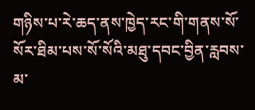གཉིས་པ་རེ་ཆད་ནས་ཁྱེད་རང་གི་གནས་སོ་སོར་ཐིམ་པས་སོ་སོའི་མཐུ་དབང་བྱིན་རླབས་མ་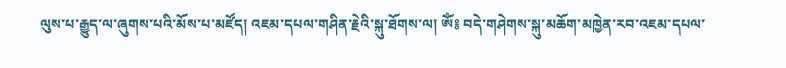ལུས་པ་རྒྱུད་ལ་ཞུགས་པའི་མོས་པ་མཛོད། འཇམ་དཔལ་གཤིན་རྗེའི་སྐུ་ཐོགས་ལ། ཨོཾ༔ བདེ་གཤེགས་སྐུ་མཆོག་མཁྱེན་རབ་འཇམ་དཔལ་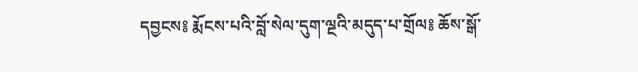དབྱངས༔ རྨོངས་པའི་བློ་སེལ་དུག་ལྔའི་མདུད་པ་གྲོལ༔ ཆོས་སྒོ་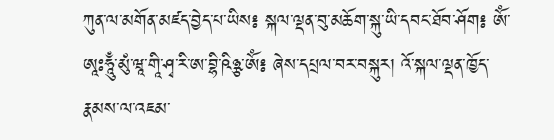ཀུན་ལ་མགོན་མཛད་བྱེད་པ་ཡིས༔ སྐལ་ལྡན་བུ་མཆོག་སྐུ་ཡི་དབང་ཐོབ་ཤོག༔ ཨོཾ་ཨཱཿཧཱུྃ་མུཾ་ཝཱ་གཱི་ཤྭ་རི་ཨ་བྷི་ཥིཉྩ་ཨོཾ༔ ཞེས་དཔྲལ་བར་བསྐུར། འོ་སྐལ་ལྡན་ཁྱོད་རྣམས་ལ་འཇམ་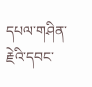དཔལ་གཤིན་རྗེའི་དབང་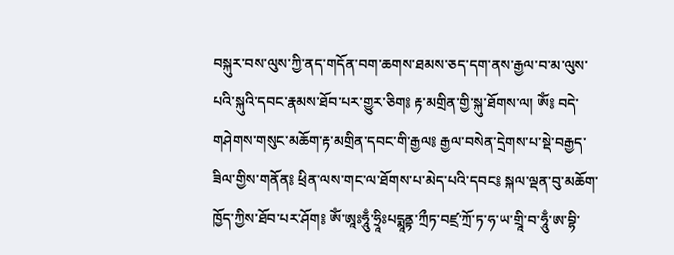བསྐུར་བས་ལུས་ཀྱི་ནད་གདོན་བག་ཆགས་ཐམས་ཅད་དག་ནས་རྒྱལ་བ་མ་ལུས་པའི་སྐུའི་དབང་རྣམས་ཐོབ་པར་གྱུར་ཅིག༔ རྟ་མགྲིན་གྱི་སྐུ་ཐོགས་ལ། ཨོཾ༔ བདེ་གཤེགས་གསུང་མཆོག་རྟ་མགྲིན་དབང་གི་རྒྱལ༔ རྒྱལ་བསེན་དྲེགས་པ་སྡེ་བརྒྱད་ཟིལ་གྱིས་གནོན༔ ཕྲིན་ལས་གང་ལ་ཐོགས་པ་མེད་པའི་དབང༔ སྐལ་ལྡན་བུ་མཆོག་ཁྱོད་ཀྱིས་ཐོབ་པར་ཤོག༔ ཨོཾ་ཨཱཿཧཱུྃ་ཧྲཱིཿཔདྨཱནྟ་ཀྲྀཏ་བཛྲ་ཀྲོ་ཏ་ཧ་ཡ་གྲཱི་བ་ཧཱུྃ་ཨ་བྷི་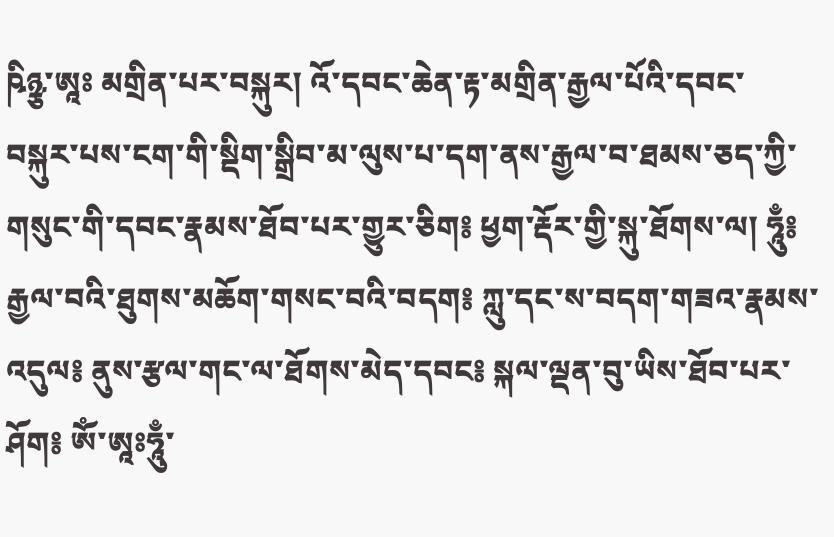ཥིཉྩ་ཨཱཿ མགྲིན་པར་བསྐུར། འོ་དབང་ཆེན་རྟ་མགྲིན་རྒྱལ་པོའི་དབང་བསྐུར་པས་ངག་གི་སྡིག་སྒྲིབ་མ་ལུས་པ་དག་ནས་རྒྱལ་བ་ཐམས་ཅད་ཀྱི་གསུང་གི་དབང་རྣམས་ཐོབ་པར་གྱུར་ཅིག༔ ཕྱག་རྡོར་གྱི་སྐུ་ཐོགས་ལ། ཧཱུྃ༔ རྒྱལ་བའི་ཐུགས་མཆོག་གསང་བའི་བདག༔ ཀླུ་དང་ས་བདག་གཟའ་རྣམས་འདུལ༔ ནུས་རྩལ་གང་ལ་ཐོགས་མེད་དབང༔ སྐལ་ལྡན་བུ་ཡིས་ཐོབ་པར་ཤོག༔ ཨོཾ་ཨཱཿཧཱུྃ་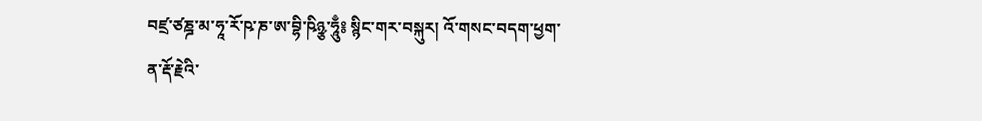བཛྲ་ཙཎྜ་མ་ཧཱ་རོ་ཥ་ཎ་ཨ་བྷི་ཥིཉྩ་ཧཱུྃ༔ སྙིང་གར་བསྐུར། འོ་གསང་བདག་ཕྱག་ན་རྡོ་རྗེའི་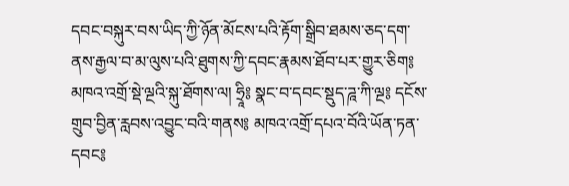དབང་བསྐུར་བས་ཡིད་ཀྱི་ཉོན་མོངས་པའི་རྟོག་སྒྲིབ་ཐམས་ཅད་དག་ནས་རྒྱལ་བ་མ་ལུས་པའི་ཐུགས་ཀྱི་དབང་རྣམས་ཐོབ་པར་གྱུར་ཅིག༔ མཁའ་འགྲོ་སྡེ་ལྔའི་སྐུ་ཐོགས་ལ། ཧྲཱི༔ སྣང་བ་དབང་སྡུད་ཌཱ་ཀི་ལྔ༔ དངོས་གྲུབ་བྱིན་རླབས་འབྱུང་བའི་གནས༔ མཁའ་འགྲོ་དཔའ་བོའི་ཡོན་ཏན་དབང༔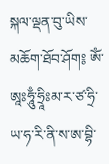སྐལ་ལྡན་བུ་ཡིས་མཆོག་ཐོབ་ཤོག༔ ཨོཾ་ཨཱཿཧཱུྃ་ཧྲཱིཿམ་ར་ཙ་ཧྲི་ཡ་ཧ་རི་ནི་ས་ཨ་བྷི་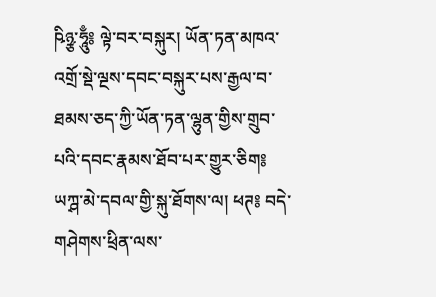ཥིཉྩ་ཧཱུྃ༔ ལྟེ་བར་བསྐུར། ཡོན་ཏན་མཁའ་འགྲོ་སྡེ་ལྔས་དབང་བསྐུར་པས་རྒྱལ་བ་ཐམས་ཅད་ཀྱི་ཡོན་ཏན་ལྷུན་གྱིས་གྲུབ་པའི་དབང་རྣམས་ཐོབ་པར་གྱུར་ཅིག༔ ཡཀྴ་མེ་དབལ་གྱི་སྐུ་ཐོགས་ལ། ཕཊ༔ བདེ་གཤེགས་ཕྲིན་ལས་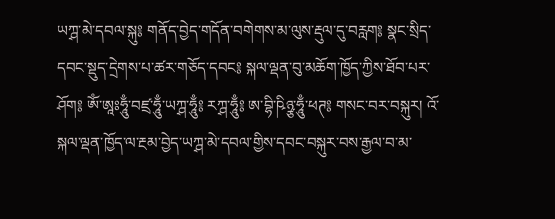ཡཀྴ་མེ་དབལ་སྐུ༔ གནོད་བྱེད་གདོན་བགེགས་མ་ལུས་རྡུལ་དུ་བརླག༔ སྣང་སྲིད་དབང་སྡུད་དྲེགས་པ་ཚར་གཅོད་དབང༔ སྐལ་ལྡན་བུ་མཆོག་ཁྱོད་ཀྱིས་ཐོབ་པར་ཤོག༔ ཨོཾ་ཨཱཿཧཱུྃ་བཛྲ་ཧཱུྃ་ཡཀྴ་ཧཱུྃ༔ རཀྴ་ཧཱུྃ༔ ཨ་བྷི་ཥིཉྩ་ཧཱུྃ་ཕཊ༔ གསང་བར་བསྐུར། འོ་སྐལ་ལྡན་ཁྱོད་ལ་རྔམ་བྱེད་ཡཀྴ་མེ་དབལ་གྱིས་དབང་བསྐུར་བས་རྒྱལ་བ་མ་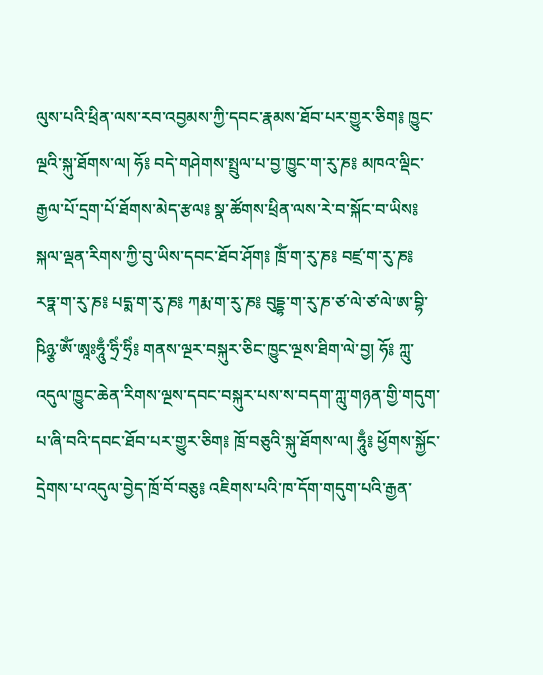ལུས་པའི་ཕྲིན་ལས་རབ་འབྱམས་ཀྱི་དབང་རྣམས་ཐོབ་པར་གྱུར་ཅིག༔ ཁྱུང་ལྔའི་སྐུ་ཐོགས་ལ། ཧོ༔ བདེ་གཤེགས་སྤྲུལ་པ་བྱ་ཁྱུང་ག་རུ་ཎ༔ མཁའ་ལྡིང་རྒྱལ་པོ་དྲག་པོ་ཐོགས་མེད་རྩལ༔ སྣ་ཚོགས་ཕྲིན་ལས་རེ་བ་སྐོང་བ་ཡིས༔ སྐལ་ལྡན་རིགས་ཀྱི་བུ་ཡིས་དབང་ཐོབ་ཤོག༔ ཁྲོཾ་ག་རུ་ཎ༔ བཛྲ་ག་རུ་ཎ༔ རཏྣ་ག་རུ་ཎ༔ པདྨ་ག་རུ་ཎ༔ ཀརྨ་ག་རུ་ཎ༔ བུདྡྷ་ག་རུ་ཎ་ཙ་ལེ་ཙ་ལེ་ཨ་བྷི་ཥིཉྩ་ཨོཾ་ཨཱཿཧཱུྃ་ཧྲིཾ་ཧྲིཾ༔ གནས་ལྔར་བསྐུར་ཅིང་ཁྱུང་ལྔས་ཐིག་ལེ་བྱ། ཧོ༔ ཀླུ་འདུལ་ཁྱུང་ཆེན་རིགས་ལྔས་དབང་བསྐུར་པས་ས་བདག་ཀླུ་གཉན་གྱི་གདུག་པ་ཞི་བའི་དབང་ཐོབ་པར་གྱུར་ཅིག༔ ཁྲོ་བཅུའི་སྐུ་ཐོགས་ལ། ཧཱུྃ༔ ཕྱོགས་སྐྱོང་དྲེགས་པ་འདུལ་བྱེད་ཁྲོ་བོ་བཅུ༔ འཇིགས་པའི་ཁ་དོག་གདུག་པའི་རྒྱན་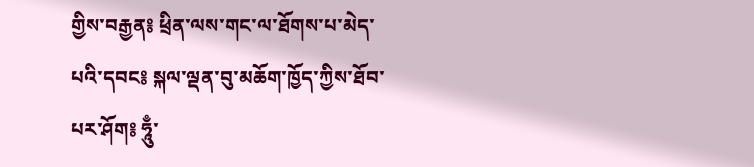གྱིས་བརྒྱན༔ ཕྲིན་ལས་གང་ལ་ཐོགས་པ་མེད་པའི་དབང༔ སྐལ་ལྡན་བུ་མཆོག་ཁྱོད་ཀྱིས་ཐོབ་པར་ཤོག༔ ཧཱུྃ་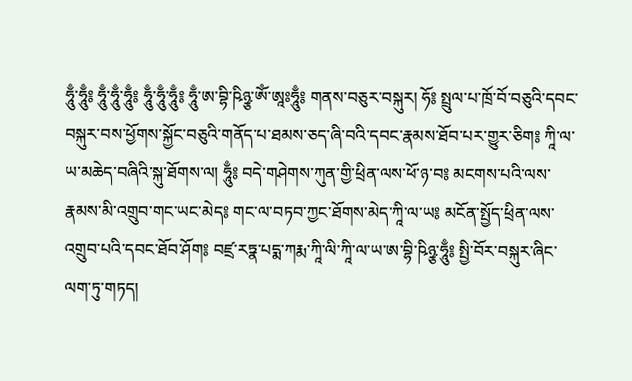ཧཱུྃ་ཧཱུྃ༔ ཧཱུྃ་ཧཱུྃ་ཧཱུྃ༔ ཧཱུྃ་ཧཱུྃ་ཧཱུྃ༔ ཧཱུྃ་ཨ་བྷི་ཥིཉྩ་ཨོཾ་ཨཱཿཧཱུྃ༔ གནས་བཅུར་བསྐུར། ཧོ༔ སྤྲུལ་པ་ཁྲོ་བོ་བཅུའི་དབང་བསྐུར་བས་ཕྱོགས་སྐྱོང་བཅུའི་གནོད་པ་ཐམས་ཅད་ཞི་བའི་དབང་རྣམས་ཐོབ་པར་གྱུར་ཅིག༔ ཀཱི་ལ་ཡ་མཆེད་བཞིའི་སྐུ་ཐོགས་ལ། ཧཱུྃ༔ བདེ་གཤེགས་ཀུན་གྱི་ཕྲིན་ལས་ཕོ་ཉ་བ༔ མངགས་པའི་ལས་རྣམས་མི་འགྲུབ་གང་ཡང་མེད༔ གང་ལ་བཏབ་ཀྱང་ཐོགས་མེད་ཀཱི་ལ་ཡ༔ མངོན་སྤྱོད་ཕྲིན་ལས་འགྲུབ་པའི་དབང་ཐོབ་ཤོག༔ བཛྲ་རཏྣ་པདྨ་ཀརྨ་ཀཱི་ལི་ཀཱི་ལ་ཡ་ཨ་བྷི་ཥིཉྩ་ཧཱུྃ༔ སྤྱི་བོར་བསྐུར་ཞིང་ལག་ཏུ་གཏད།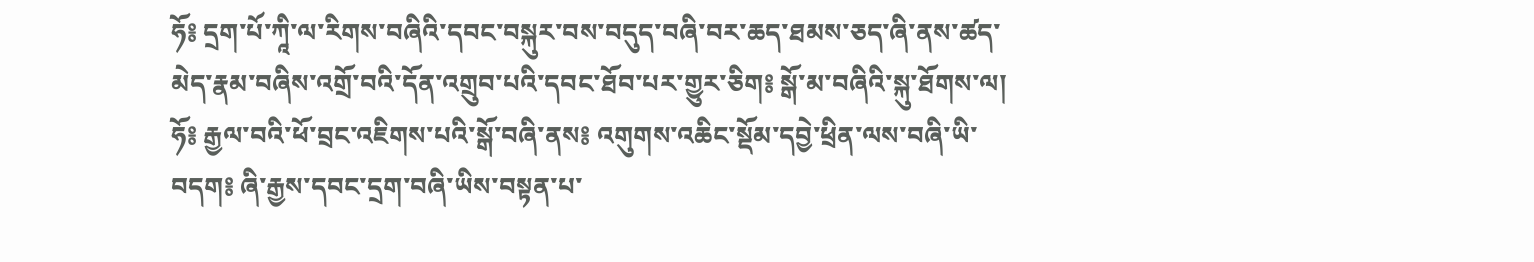ཧོ༔ དྲག་པོ་ཀཱི་ལ་རིགས་བཞིའི་དབང་བསྐུར་བས་བདུད་བཞི་བར་ཆད་ཐམས་ཅད་ཞི་ནས་ཚད་མེད་རྣམ་བཞིས་འགྲོ་བའི་དོན་འགྲུབ་པའི་དབང་ཐོབ་པར་གྱུར་ཅིག༔ སྒོ་མ་བཞིའི་སྐུ་ཐོགས་ལ། ཧོ༔ རྒྱལ་བའི་ཕོ་བྲང་འཇིགས་པའི་སྒོ་བཞི་ནས༔ འགུགས་འཆིང་སྡོམ་དབྱེ་ཕྲིན་ལས་བཞི་ཡི་བདག༔ ཞི་རྒྱས་དབང་དྲག་བཞི་ཡིས་བསྟན་པ་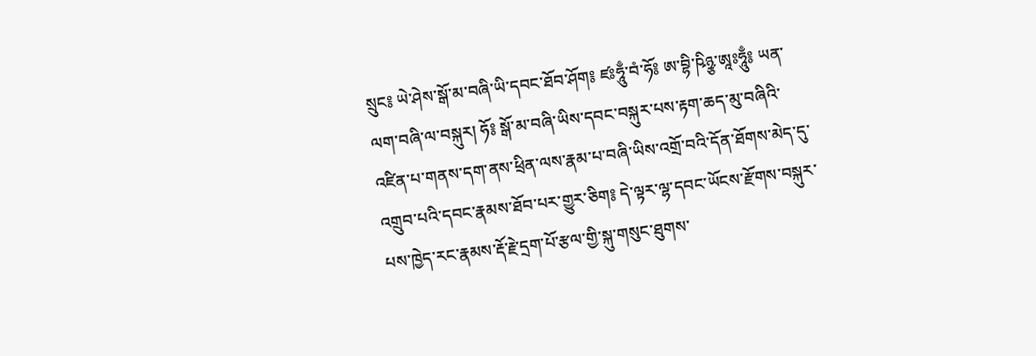སྲུང༔ ཡེ་ཤེས་སྒོ་མ་བཞི་ཡི་དབང་ཐོབ་ཤོག༔ ཛཿཧཱུྃ་བཾ་ཧོ༔ ཨ་བྷི་ཥིཉྩ་ཨཱཿཧཱུྃ༔ ཡན་ལག་བཞི་ལ་བསྐུར། ཧོ༔ སྒོ་མ་བཞི་ཡིས་དབང་བསྐུར་པས་རྟག་ཆད་མུ་བཞིའི་འཛིན་པ་གནས་དག་ནས་ཕྲིན་ལས་རྣམ་པ་བཞི་ཡིས་འགྲོ་བའི་དོན་ཐོགས་མེད་དུ་འགྲུབ་པའི་དབང་རྣམས་ཐོབ་པར་གྱུར་ཅིག༔ དེ་ལྟར་ལྷ་དབང་ཡོངས་རྫོགས་བསྐུར་པས་ཁྱེད་རང་རྣམས་རྡོ་རྗེ་དྲག་པོ་རྩལ་གྱི་སྐུ་གསུང་ཐུགས་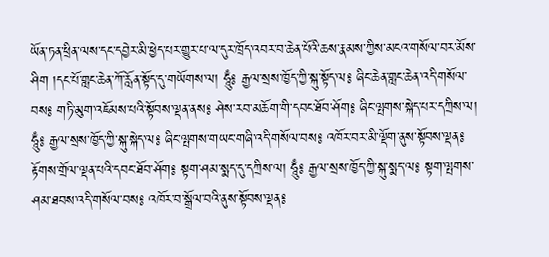ཡོན་ཏན་ཕྲིན་ལས་དང་དབྱེར་མི་ཕྱེད་པར་གྱུར་པ་ལ་དུར་ཁྲོད་འབར་བ་ཆེན་པོའི་ཆས་རྣམས་ཀྱིས་མངའ་གསོལ་བར་མོས་ཤིག །དང་པོ་གླང་ཆེན་ཀོ་རློན་སྟོད་དུ་གཡོགས་ལ། ཧཱུྃ༔ རྒྱལ་སྲས་ཁྱོད་ཀྱི་སྐུ་སྟོད་ལ༔ ཞིང་ཆེན་གླང་ཆེན་འདི་གསོལ་བས༔ གཏི་མུག་འཇོམས་པའི་སྟོབས་ལྡན་ནས༔ ཤེས་རབ་མཆོག་གི་དབང་ཐོབ་ཤོག༔ ཞིང་ལྤགས་སྐེད་པར་དཀྲིས་ལ། ཧཱུྃ༔ རྒྱལ་སྲས་ཁྱོད་ཀྱི་སྐུ་སྐེད་ལ༔ ཞིང་ལྤགས་གཡང་གཞི་འདི་གསོལ་བས༔ འཁོར་བར་མི་ལྡོག་ནུས་སྟོབས་ལྡན༔ རྟོགས་གྲོལ་ལྡན་པའི་དབང་ཐོབ་ཤོག༔ སྟག་ཤམ་སྨད་དུ་དཀྲིས་ལ། ཧཱུྃ༔ རྒྱལ་སྲས་ཁྱོད་ཀྱི་སྐུ་སྨད་ལ༔ སྟག་ལྤགས་ཤམ་ཐབས་འདི་གསོལ་བས༔ འཁོར་བ་སྒྲོལ་བའི་ནུས་སྟོབས་ལྡན༔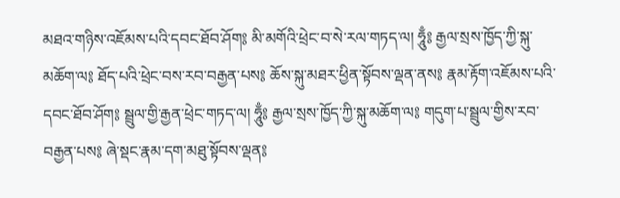མཐའ་གཉིས་འཇོམས་པའི་དབང་ཐོབ་ཤོག༔ མི་མགོའི་ཕྲེང་བ་སེ་རལ་གཏད་ལ། ཧཱུྃ༔ རྒྱལ་སྲས་ཁྱོད་ཀྱི་སྐུ་མཆོག་ལ༔ ཐོད་པའི་ཕྲེང་བས་རབ་བརྒྱན་པས༔ ཆོས་སྐུ་མཐར་ཕྱིན་སྟོབས་ལྡན་ནས༔ རྣམ་རྟོག་འཇོམས་པའི་དབང་ཐོབ་ཤོག༔ སྦྲུལ་གྱི་རྒྱན་ཕྲེང་གཏད་ལ། ཧཱུྃ༔ རྒྱལ་སྲས་ཁྱོད་ཀྱི་སྐུ་མཆོག་ལ༔ གདུག་པ་སྦྲུལ་གྱིས་རབ་བརྒྱན་པས༔ ཞེ་སྡང་རྣམ་དག་མཐུ་སྟོབས་ལྡན༔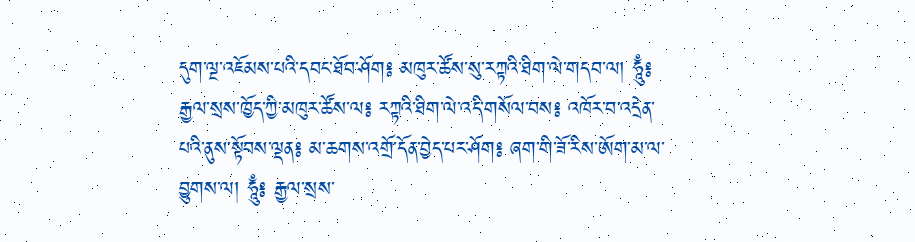དུག་ལྔ་འཇོམས་པའི་དབང་ཐོབ་ཤོག༔ མཁུར་ཚོས་སུ་རཀྟའི་ཐིག་ལེ་གདབ་ལ། ཧཱུྃ༔ རྒྱལ་སྲས་ཁྱོད་ཀྱི་མཁུར་ཚོས་ལ༔ རཀྟའི་ཐིག་ལེ་འདི་གསོལ་བས༔ འཁོར་བ་འདྲེན་པའི་ནུས་སྟོབས་ལྡན༔ མ་ཆགས་འགྲོ་དོན་བྱེད་པར་ཤོག༔ ཞག་གི་ཟོ་རིས་ཨོག་མ་ལ་བྱུགས་ལ། ཧཱུྃ༔ རྒྱལ་སྲས་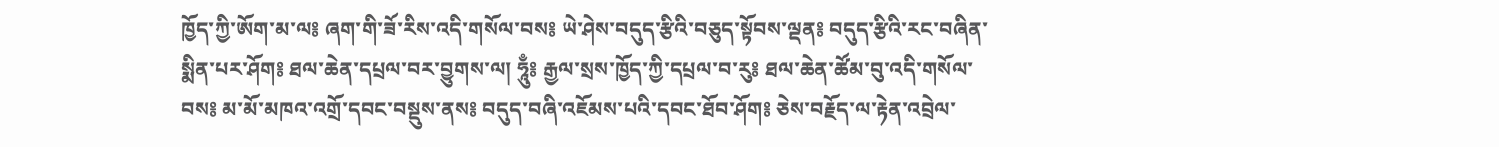ཁྱོད་ཀྱི་ཨོག་མ་ལ༔ ཞག་གི་ཟོ་རིས་འདི་གསོལ་བས༔ ཡེ་ཤེས་བདུད་རྩིའི་བཅུད་སྟོབས་ལྡན༔ བདུད་རྩིའི་རང་བཞིན་སྨིན་པར་ཤོག༔ ཐལ་ཆེན་དཔྲལ་བར་བྱུགས་ལ། ཧཱུྃ༔ རྒྱལ་སྲས་ཁྱོད་ཀྱི་དཔྲལ་བ་རུ༔ ཐལ་ཆེན་ཚོམ་བུ་འདི་གསོལ་བས༔ མ་མོ་མཁའ་འགྲོ་དབང་བསྡུས་ནས༔ བདུད་བཞི་འཇོམས་པའི་དབང་ཐོབ་ཤོག༔ ཅེས་བརྗོད་ལ་རྟེན་འབྲེལ་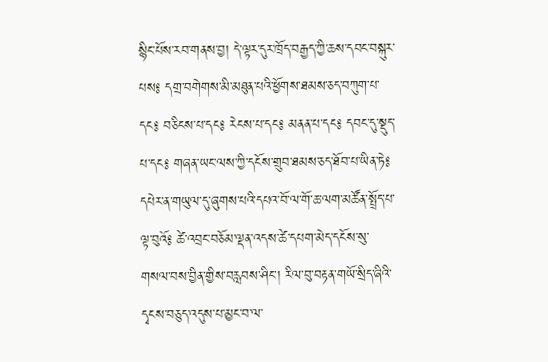སྙིང་པོས་རབ་གནས་བྱ། དེ་ལྟར་དུར་ཁྲོད་བརྒྱད་ཀྱི་ཆས་དབང་བསྐུར་པས༔ དགྲ་བགེགས་མི་མཐུན་པའི་ཕྱོགས་ཐམས་ཅད་བཀུག་པ་དང༔ བཅིངས་པ་དང༔ རེངས་པ་དང༔ མནན་པ་དང༔ དབང་དུ་སྡུད་པ་དང༔ གཞན་ཡང་ལས་ཀྱི་དངོས་གྲུབ་ཐམས་ཅད་ཐོབ་པ་ཡིན་ཏེ༔ དཔེར་ན་གཡུལ་དུ་ཞུགས་པའི་དཔའ་བོ་ལ་གོ་ཆ་ལག་མཚོན་སྤྲོད་པ་ལྟ་བུའོ༔ ཚེ་འབྲང་བཅོམ་ལྡན་འདས་ཚེ་དཔག་མེད་དངོས་སུ་གསལ་བས་བྱིན་གྱིས་བརླབས་ཤིང་། རིལ་བུ་བརྟན་གཡོ་སྲིད་ཞིའི་དྭངས་བཅུད་འདུས་པ་མྱང་བ་ལ་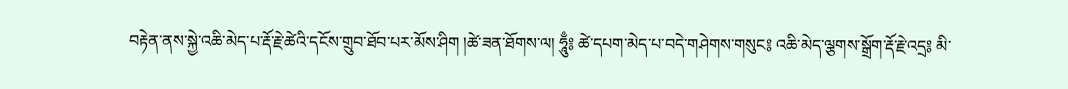བརྟེན་ནས་སྐྱེ་འཆི་མེད་པ་རྡོ་རྗེ་ཚེའི་དངོས་གྲུབ་ཐོབ་པར་མོས་ཤིག །ཚེ་ཟན་ཐོགས་ལ། ཧཱུྃ༔ ཚེ་དཔག་མེད་པ་བདེ་གཤེགས་གསུང༔ འཆི་མེད་ལྕགས་སྒྲོག་རྡོ་རྗེ་འདྲ༔ མི་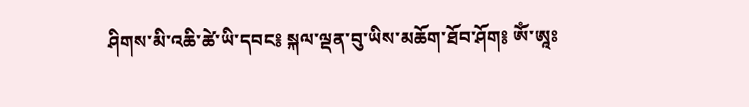ཤིགས་མི་འཆི་ཚེ་ཡི་དབང༔ སྐལ་ལྡན་བུ་ཡིས་མཆོག་ཐོབ་ཤོག༔ ཨོཾ་ཨཱཿ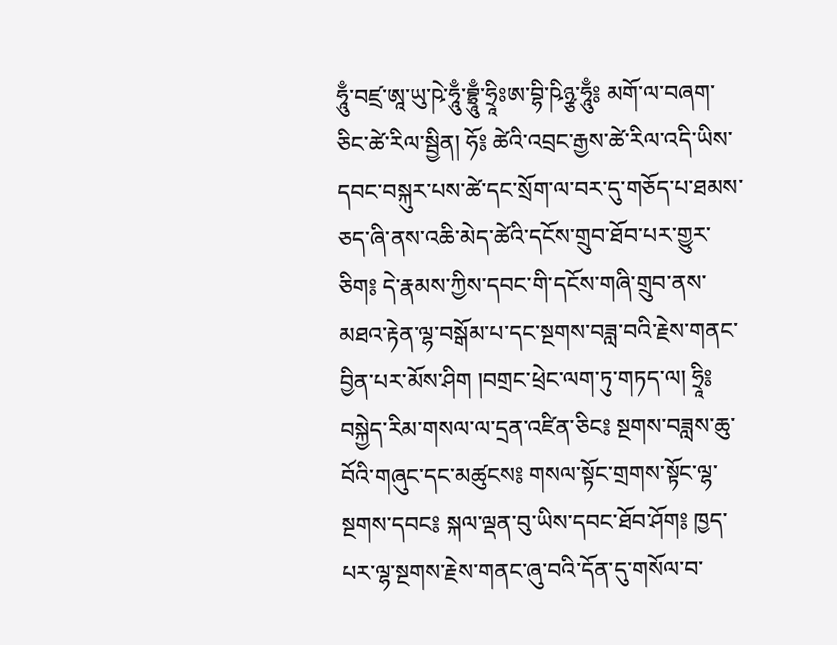ཧཱུྃ་བཛྲ་ཨཱ་ཡུ་ཥེ་ཧཱུྃ་བྷྲཱུྃ་ཧྲཱིཿཨ་བྷི་ཥིཉྩ་ཧཱུྃ༔ མགོ་ལ་བཞག་ཅིང་ཚེ་རིལ་སྦྱིན། ཧོ༔ ཚེའི་འབྲང་རྒྱས་ཚེ་རིལ་འདི་ཡིས་དབང་བསྐུར་པས་ཚེ་དང་སྲོག་ལ་བར་དུ་གཅོད་པ་ཐམས་ཅད་ཞི་ནས་འཆི་མེད་ཚེའི་དངོས་གྲུབ་ཐོབ་པར་གྱུར་ཅིག༔ དེ་རྣམས་ཀྱིས་དབང་གི་དངོས་གཞི་གྲུབ་ནས་མཐའ་རྟེན་ལྷ་བསྒོམ་པ་དང་སྔགས་བཟླ་བའི་རྗེས་གནང་བྱིན་པར་མོས་ཤིག །བགྲང་ཕྲེང་ལག་ཏུ་གཏད་ལ། ཧྲཱི༔ བསྐྱེད་རིམ་གསལ་ལ་དྲན་འཛིན་ཅིང༔ སྔགས་བཟླས་ཆུ་བོའི་གཞུང་དང་མཚུངས༔ གསལ་སྟོང་གྲགས་སྟོང་ལྷ་སྔགས་དབང༔ སྐལ་ལྡན་བུ་ཡིས་དབང་ཐོབ་ཤོག༔ ཁྱད་པར་ལྷ་སྔགས་རྗེས་གནང་ཞུ་བའི་དོན་དུ་གསོལ་བ་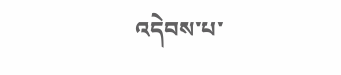འདེབས་པ་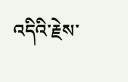འདིའི་རྗེས་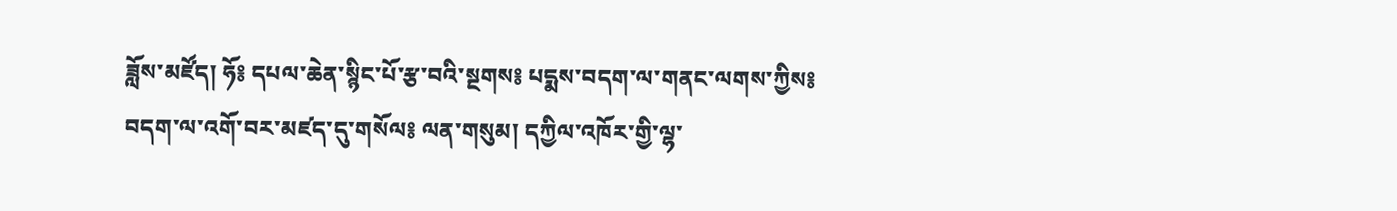ཟློས་མཛོད། ཧོ༔ དཔལ་ཆེན་སྙིང་པོ་རྩ་བའི་སྔགས༔ པདྨས་བདག་ལ་གནང་ལགས་ཀྱིས༔ བདག་ལ་འགོ་བར་མཛད་དུ་གསོལ༔ ལན་གསུམ། དཀྱིལ་འཁོར་གྱི་ལྷ་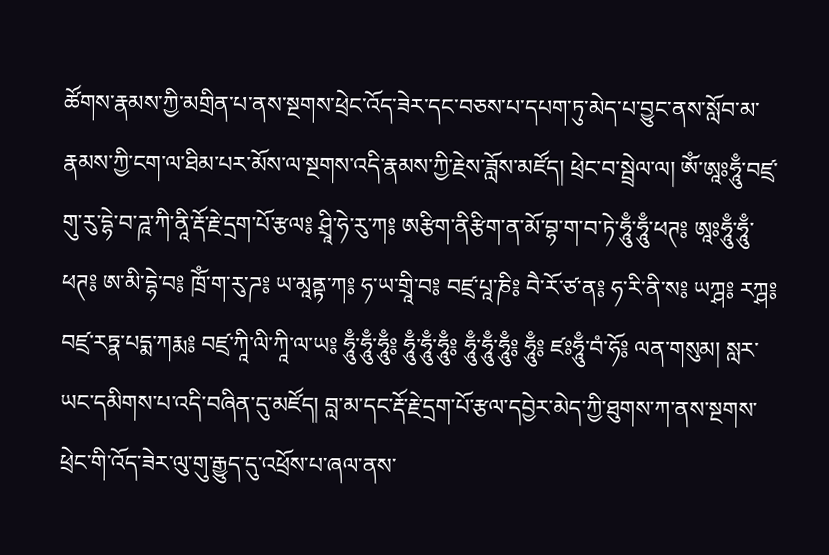ཚོགས་རྣམས་ཀྱི་མགྲིན་པ་ནས་སྔགས་ཕྲེང་འོད་ཟེར་དང་བཅས་པ་དཔག་ཏུ་མེད་པ་བྱུང་ནས་སློབ་མ་རྣམས་ཀྱི་ངག་ལ་ཐིམ་པར་མོས་ལ་སྔགས་འདི་རྣམས་ཀྱི་རྗེས་ཟློས་མཛོད། ཕྲེང་བ་སྦྲེལ་ལ། ཨོཾ་ཨཱཿཧཱུྃ་བཛྲ་གུ་རུ་དྷེ་བ་ཌཱ་ཀི་ནཱི་རྡོ་རྗེ་དྲག་པོ་རྩལ༔ ཤྲཱི་ཧེ་རུ་ཀ༔ ཨརྩིག་ནིརྩིག་ན་མོ་བྷ་ག་བ་ཏེ་ཧཱུྃ་ཧཱུྃ་ཕཊ༔ ཨཱཿཧཱུྃ་ཧཱུྃ་ཕཊ༔ ཨ་མི་དྷེ་བ༔ ཁྲོཾ་ག་རུ་ཌ༔ ཡ་མཱནྟ་ཀ༔ ཧ་ཡ་གྲཱི་བ༔ བཛྲ་པཱ་ཎི༔ བཻ་རོ་ཙ་ན༔ ཧ་རི་ནི་ས༔ ཡཀྴ༔ རཀྴ༔ བཛྲ་རཏྣ་པདྨ་ཀརྨ༔ བཛྲ་ཀཱི་ལི་ཀཱི་ལ་ཡ༔ ཧཱུྃ་ཧཱུྃ་ཧཱུྃ༔ ཧཱུྃ་ཧཱུྃ་ཧཱུྃ༔ ཧཱུྃ་ཧཱུྃ་ཧཱུྃ༔ ཧཱུྃ༔ ཛཿཧཱུྃ་བཾ་ཧོ༔ ལན་གསུམ། སླར་ཡང་དམིགས་པ་འདི་བཞིན་དུ་མཛོད། བླ་མ་དང་རྡོ་རྗེ་དྲག་པོ་རྩལ་དབྱེར་མེད་ཀྱི་ཐུགས་ཀ་ནས་སྔགས་ཕྲེང་གི་འོད་ཟེར་ལུ་གུ་རྒྱུད་དུ་འཕྲོས་པ་ཞལ་ནས་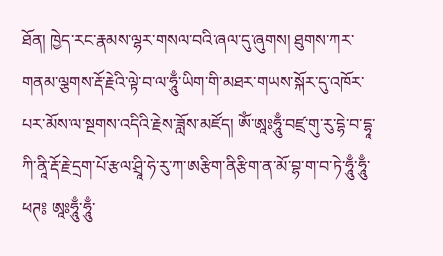ཐོན། ཁྱེད་རང་རྣམས་ལྷར་གསལ་བའི་ཞལ་དུ་ཞུགས། ཐུགས་ཀར་གནམ་ལྕགས་རྡོ་རྗེའི་ལྟེ་བ་ལ་ཧཱུྃ་ཡིག་གི་མཐར་གཡས་སྐོར་དུ་འཁོར་པར་མོས་ལ་སྔགས་འདིའི་རྗེས་ཟློས་མཛོད། ཨོཾ་ཨཱཿཧཱུྃ་བཛྲ་གུ་རུ་དྷེ་བ་དྷཱ་ཀི་ནཱི་རྡོ་རྗེ་དྲག་པོ་རྩལ་ཤྲཱི་ཧེ་རུ་ཀ་ཨརྩིག་ནིརྩིག་ན་མོ་བྷ་ག་བ་ཏེ་ཧཱུྃ་ཧཱུྃ་ཕཊ༔ ཨཱཿཧཱུྃ་ཧཱུྃ་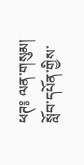ཕཊ༔ ལན་གསུམ། སློབ་དཔོན་གྱིས་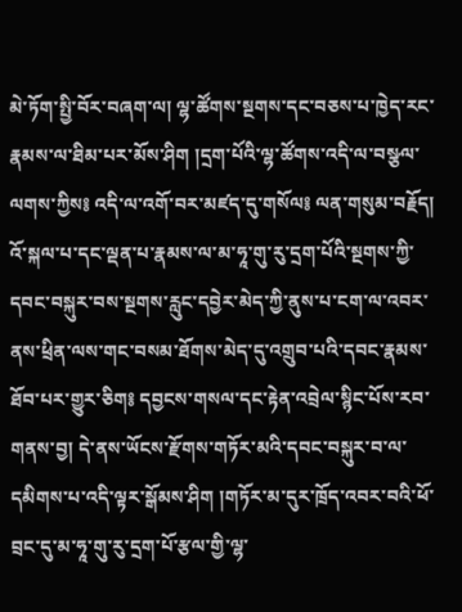མེ་ཏོག་སྤྱི་བོར་བཞག་ལ། ལྷ་ཚོགས་སྔགས་དང་བཅས་པ་ཁྱེད་རང་རྣམས་ལ་ཐིམ་པར་མོས་ཤིག །དྲག་པོའི་ལྷ་ཚོགས་འདི་ལ་བསྩལ་ལགས་ཀྱིས༔ འདི་ལ་འགོ་བར་མཛད་དུ་གསོལ༔ ལན་གསུམ་བརྗོད། འོ་སྐལ་པ་དང་ལྡན་པ་རྣམས་ལ་མ་ཧཱ་གུ་རུ་དྲག་པོའི་སྔགས་ཀྱི་དབང་བསྐུར་བས་སྔགས་རླུང་དབྱེར་མེད་ཀྱི་ནུས་པ་ངག་ལ་འབར་ནས་ཕྲིན་ལས་གང་བསམ་ཐོགས་མེད་དུ་འགྲུབ་པའི་དབང་རྣམས་ཐོབ་པར་གྱུར་ཅིག༔ དབྱངས་གསལ་དང་རྟེན་འབྲེལ་སྙིང་པོས་རབ་གནས་བྱ། དེ་ནས་ཡོངས་རྫོགས་གཏོར་མའི་དབང་བསྐུར་བ་ལ་དམིགས་པ་འདི་ལྟར་སྒོམས་ཤིག །གཏོར་མ་དུར་ཁྲོད་འབར་བའི་ཕོ་བྲང་དུ་མ་ཧཱ་གུ་རུ་དྲག་པོ་རྩལ་གྱི་ལྷ་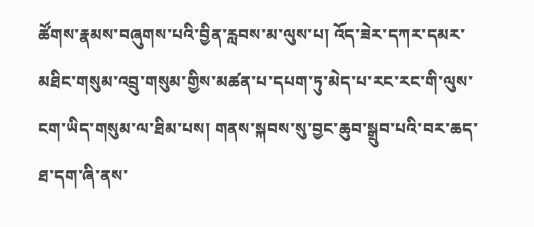ཚོགས་རྣམས་བཞུགས་པའི་བྱིན་རླབས་མ་ལུས་པ། འོད་ཟེར་དཀར་དམར་མཐིང་གསུམ་འབྲུ་གསུམ་གྱིས་མཚན་པ་དཔག་ཏུ་མེད་པ་རང་རང་གི་ལུས་ངག་ཡིད་གསུམ་ལ་ཐིམ་པས། གནས་སྐབས་སུ་བྱང་ཆུབ་སྒྲུབ་པའི་བར་ཆད་ཐ་དག་ཞི་ནས་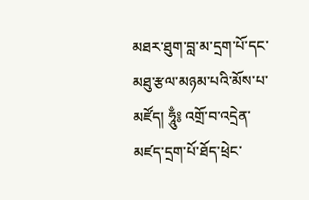མཐར་ཐུག་བླ་མ་དྲག་པོ་དང་མཐུ་རྩལ་མཉམ་པའི་མོས་པ་མཛོད། ཧཱུྃ༔ འགྲོ་བ་འདྲེན་མཛད་དྲག་པོ་ཐོད་ཕྲེང་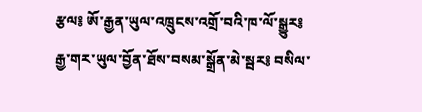རྩལ༔ ཨོ་རྒྱན་ཡུལ་འཁྲུངས་འགྲོ་བའི་ཁ་ལོ་སྒྱུར༔ རྒྱ་གར་ཡུལ་བྱོན་ཐོས་བསམ་སྒྲོན་མེ་སྦར༔ བསིལ་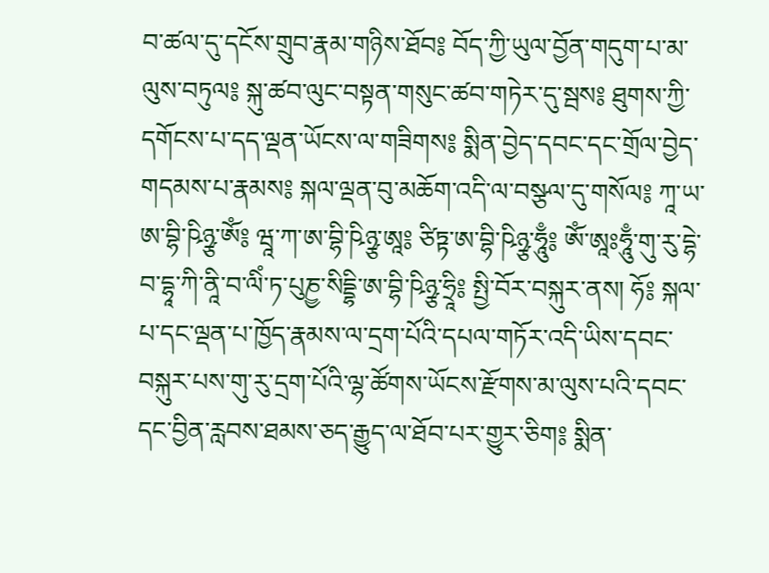བ་ཚལ་དུ་དངོས་གྲུབ་རྣམ་གཉིས་ཐོབ༔ བོད་ཀྱི་ཡུལ་བྱོན་གདུག་པ་མ་ལུས་བཏུལ༔ སྐུ་ཚབ་ལུང་བསྟན་གསུང་ཚབ་གཏེར་དུ་སྦས༔ ཐུགས་ཀྱི་དགོངས་པ་དད་ལྡན་ཡོངས་ལ་གཟིགས༔ སྨིན་བྱེད་དབང་དང་གྲོལ་བྱེད་གདམས་པ་རྣམས༔ སྐལ་ལྡན་བུ་མཆོག་འདི་ལ་བསྩལ་དུ་གསོལ༔ ཀཱ་ཡ་ཨ་བྷི་ཥིཉྩ་ཨོཾ༔ ཝཱ་ཀ་ཨ་བྷི་ཥིཉྩ་ཨཱ༔ ཙིཏྟ་ཨ་བྷི་ཥིཉྩ་ཧཱུྃ༔ ཨོཾ་ཨཱཿཧཱུྃ་གུ་རུ་དྷེ་བ་དྷཱ་ཀི་ནཱི་བ་ལིཾ་ཏ་པུཎྱ་སིདྡྷི་ཨ་བྷི་ཥིཉྩ་ཧྲཱི༔ སྤྱི་བོར་བསྐུར་ནས། ཧོ༔ སྐལ་པ་དང་ལྡན་པ་ཁྱོད་རྣམས་ལ་དྲག་པོའི་དཔལ་གཏོར་འདི་ཡིས་དབང་བསྐུར་པས་གུ་རུ་དྲག་པོའི་ལྷ་ཚོགས་ཡོངས་རྫོགས་མ་ལུས་པའི་དབང་དང་བྱིན་རླབས་ཐམས་ཅད་རྒྱུད་ལ་ཐོབ་པར་གྱུར་ཅིག༔ སྨིན་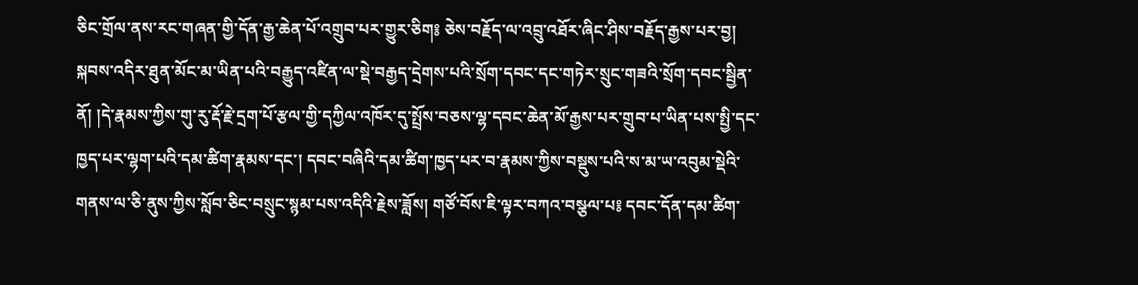ཅིང་གྲོལ་ནས་རང་གཞན་གྱི་དོན་རྒྱ་ཆེན་པོ་འགྲུབ་པར་གྱུར་ཅིག༔ ཅེས་བརྗོད་ལ་འབྲུ་འཐོར་ཞིང་ཤིས་བརྗོད་རྒྱས་པར་བྱ། སྐབས་འདིར་ཐུན་མོང་མ་ཡིན་པའི་བརྒྱུད་འཛིན་ལ་སྡེ་བརྒྱད་དྲེགས་པའི་སྲོག་དབང་དང་གཏེར་སྲུང་གཟའི་སྲོག་དབང་སྦྱིན་ནོ། །དེ་རྣམས་ཀྱིས་གུ་རུ་རྡོ་རྗེ་དྲག་པོ་རྩལ་གྱི་དཀྱིལ་འཁོར་དུ་སྤྲོས་བཅས་ལྷ་དབང་ཆེན་མོ་རྒྱས་པར་གྲུབ་པ་ཡིན་པས་སྤྱི་དང་ཁྱད་པར་ལྷག་པའི་དམ་ཚིག་རྣམས་དང་། དབང་བཞིའི་དམ་ཚིག་ཁྱད་པར་བ་རྣམས་ཀྱིས་བསྡུས་པའི་ས་མ་ཡ་འབུམ་སྡེའི་གནས་ལ་ཅི་ནུས་ཀྱིས་སློབ་ཅིང་བསྲུང་སྙམ་པས་འདིའི་རྗེས་ཟློས། གཙོ་བོས་ཇི་ལྟར་བཀའ་བསྩལ་པ༔ དབང་དོན་དམ་ཚིག་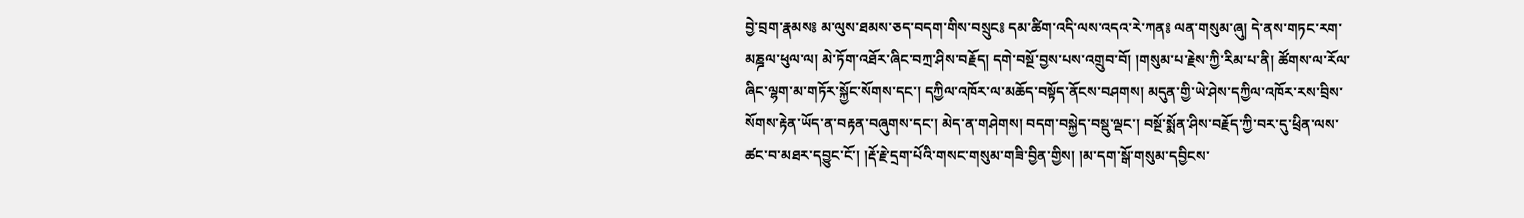བྱེ་བྲག་རྣམས༔ མ་ལུས་ཐམས་ཅད་བདག་གིས་བསྲུང༔ དམ་ཚིག་འདི་ལས་འདའ་རེ་ཀན༔ ལན་གསུམ་ཞུ། དེ་ནས་གཏང་རག་མཎྜལ་ཕུལ་ལ། མེ་ཏོག་འཐོར་ཞིང་བཀྲ་ཤིས་བརྗོད། དགེ་བསྔོ་བྱས་པས་འགྲུབ་བོ། །གསུམ་པ་རྗེས་ཀྱི་རིམ་པ་ནི། ཚོགས་ལ་རོལ་ཞིང་ལྷག་མ་གཏོར་སྐྱོང་སོགས་དང་། དཀྱིལ་འཁོར་ལ་མཆོད་བསྟོད་ནོངས་བཤགས། མདུན་གྱི་ཡེ་ཤེས་དཀྱིལ་འཁོར་རས་བྲིས་སོགས་རྟེན་ཡོད་ན་བརྟན་བཞུགས་དང་། མེད་ན་གཤེགས། བདག་བསྐྱེད་བསྡུ་ལྡང་། བསྔོ་སྨོན་ཤིས་བརྗོད་ཀྱི་བར་དུ་ཕྲིན་ལས་ཚང་བ་མཐར་དབྱུང་ངོ་། །རྡོ་རྗེ་དྲག་པོའི་གསང་གསུམ་གཟི་བྱིན་གྱིས། །མ་དག་སྒོ་གསུམ་དབྱིངས་